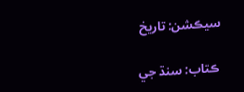سيڪشن: تاريخ

ڪتاب: سنڌ جي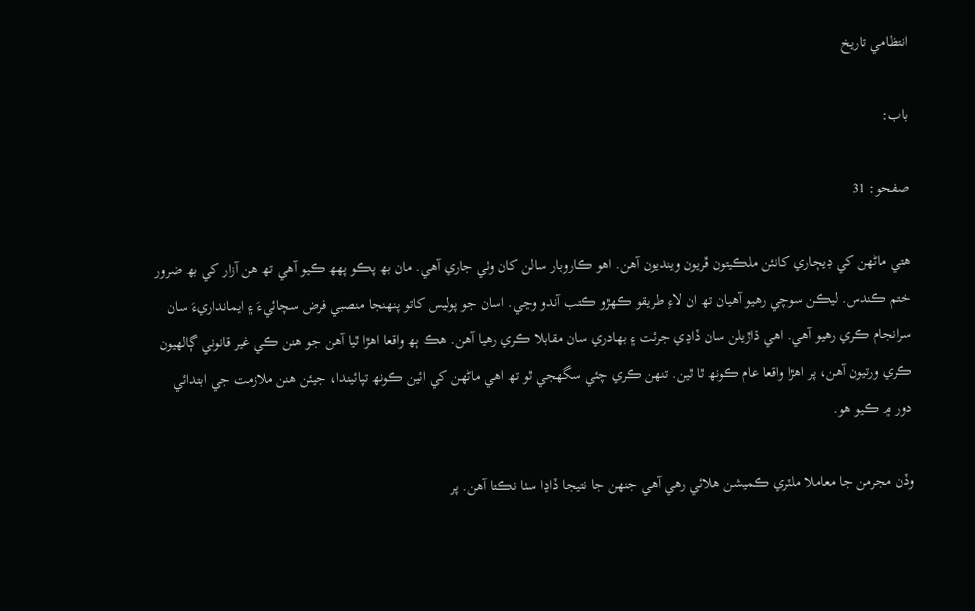انتظامي تاريخ

باب:

صفحو: 31

ھتي ماڻھن کي ڊيڄاري کانئن ملڪيتون ڦريون وينديون آھن. اھو ڪاروبار سالن کان وٺي جاري آھي. مان بھ پڪو پھھ ڪيو آھي تھ ھن آزار کي بھ ضرور ختم ڪندس. ليڪن سوچي رھيو آھيان تھ ان لاءِ طريقو ڪھڙو ڪتب آندو وڃي. اسان جو پوليس کاتو پنھنجا منصبي فرض سچائيءَ ۽ ايمانداريءَ سان سرانجام ڪري رھيو آھي. اھي ڌاڙيلن سان ڏاڍي جرئت ۽ بھادري سان مقابلا ڪري رھيا آھن. ھڪ ٻھ واقعا اھڙا ٿيا آھن جو ھنن ڪي غير قانوني ڳالھيون ڪري ورتيون آھن، پر اھڙا واقعا عام ڪونھ ٿا ٿين. تنھن ڪري چئي سگھجي ٿو تھ اھي ماڻھن کي ائين ڪونھ تپائيندا، جيئن ھنن ملازمت جي ابتدائي دور ۾ ڪيو ھو.

وڏن مجرمن جا معاملا ملٽري ڪميشن ھلائي رھي آھي جنھن جا نتيجا ڏاڍا سٺا نڪتا آھن. پر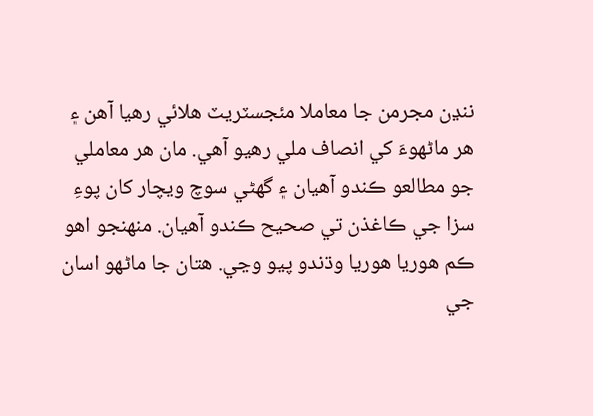ننڍن مجرمن جا معاملا مئجسٽريٽ ھلائي رھيا آھن ۽ ھر ماڻھوءَ کي انصاف ملي رھيو آھي. مان ھر معاملي جو مطالعو ڪندو آھيان ۽ گھڻي سوچ ويچار کان پوءِ سزا جي ڪاغذن تي صحيح ڪندو آھيان. منھنجو اھو ڪم ھوريا ھوريا وڌندو پيو وڃي. ھتان جا ماڻھو اسان جي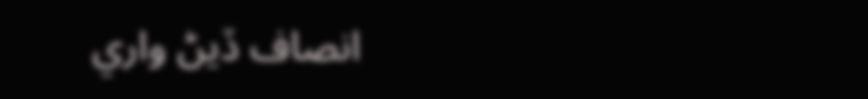انصاف ڏيڻ واري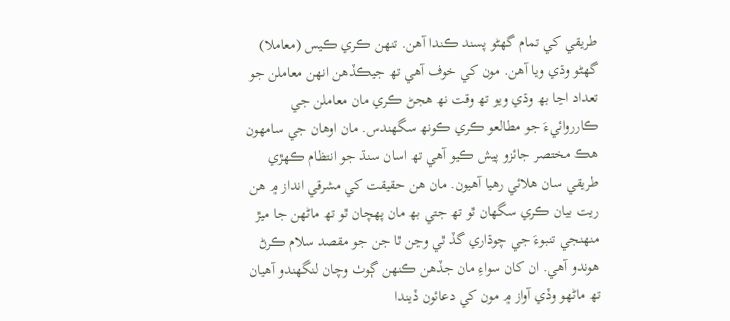طريقي کي تمام گھڻو پسند ڪندا آھن. تنھن ڪري ڪيس (معاملا) گھڻو وڌي ويا آھن. مون کي خوف آھي تھ جيڪڏھن انھن معاملن جو تعداد اڃا بھ وڌي ويو تھ وقت نھ ھجڻ ڪري مان معاملن جي ڪارروائيءَ جو مطالعو ڪري ڪونھ سگھندس. مان اوھان جي سامھون ھڪ مختصر جائزو پيش ڪيو آھي تھ اسان سنڌ جو انتظام ڪھڙي طريقي سان ھلائي رھيا آھيون. مان ھن حقيقت کي مشرقي انداز ۾ ھن ريت بيان ڪري سگھان ٿو تھ جتي بھ مان پھچان ٿو تھ ماڻھن جا ميڙ منھنجي تنبوءَ جي چوڌاري گڏ ٿي وڃن ٿا جن جو مقصد سلام ڪرڻ ھوندو آھي. ان کان سواءِ مان جڏھن ڪنھن ڳوٺ وچان لنگھندو آھيان تھ ماڻھو وڏي آواز ۾ مون کي دعائون ڏيندا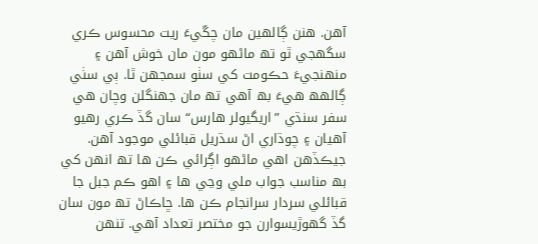آھن. ھنن ڳالھين مان چڱيءَ ريت محسوس ڪري سگھجي ٿو تھ ماڻھو مون مان خوش آھن ۽ منھنجيءَ حڪومت کي سٺو سمجھن ٿا. ٻي سٺي ڳالھھ ھيءَ بھ آھي تھ مان جھنگلن وچان ھي سفر سنڌي ”اريگيولر ھارس“ سان گڏ ڪري رھيو آھيان ۽ چوڌاري اڻ سڌريل قبائلي موجود آھن. جيڪڏھن اھي ماڻھو اڳرائي ڪن ھا تھ انھن کي بھ مناسب جواب ملي وڃي ھا ۽ اھو ڪم جبل جا قبائلي سردار سرانجام ڪن ھا. ڇاڪاڻ تھ مون سان گڏ گھوڙيسوارن جو مختصر تعداد آھي. تنھن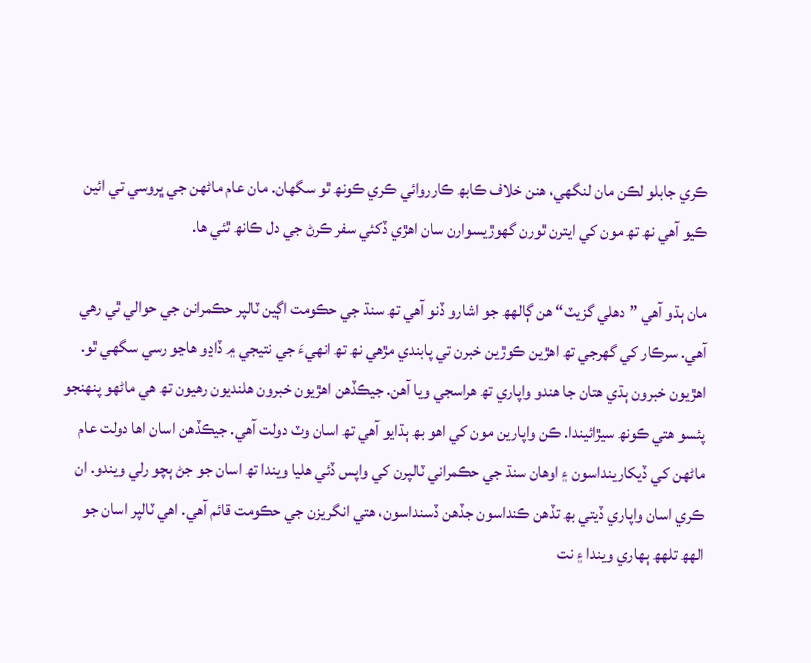ڪري جابلو لڪن مان لنگھي، ھنن خلاف ڪابھ ڪارروائي ڪري ڪونھ ٿو سگھان. مان عام ماڻھن جي ڀروسي تي ائين ڪيو آھي نھ تھ مون کي ايترن ٿورن گھوڙيسوارن سان اھڙي ڏکئي سفر ڪرڻ جي دل ڪانھ ٿئي ھا.

مان ٻڌو آھي ”دھلي گزيٽ“ ھن ڳالھھ جو اشارو ڏنو آھي تھ سنڌ جي حڪومت اڳين ٽالپر حڪمرانن جي حوالي ٿي رھي آھي. سرڪار کي گھرجي تھ اھڙين ڪوڙين خبرن تي پابندي مڙھي نھ تھ انھيءَ جي نتيجي ۾ ڏاڍو ھاڃو رسي سگھي ٿو. اھڙيون خبرون ٻڌي ھتان جا ھندو واپاري تھ ھراسجي ويا آھن. جيڪڏھن اھڙيون خبرون ھلنديون رھيون تھ ھي ماڻھو پنھنجو پئسو ھتي ڪونھ سيڙائيندا. ڪن واپارين مون کي اھو بھ ٻڌايو آھي تھ اسان وٽ دولت آھي. جيڪڏھن اسان اھا دولت عام ماڻھن کي ڏيکارينداسون ۽ اوھان سنڌ جي حڪمراني ٽالپرن کي واپس ڏئي ھليا ويندا تھ اسان جو جڻ ٻچو رلي ويندو. ان ڪري اسان واپاري ڏيتي بھ تڏھن ڪنداسون جڏھن ڏسنداسون، ھتي انگريزن جي حڪومت قائم آھي. اھي ٽالپر اسان جو الھھ تلھھ ٻھاري ويندا ۽ نت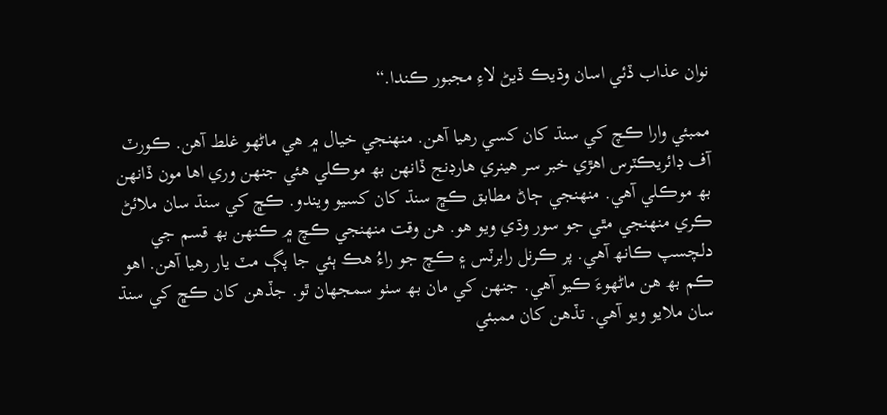نوان عذاب ڏئي اسان وڌيڪ ڏيڻ لاءِ مجبور ڪندا.“

ممبئي وارا ڪچ کي سنڌ کان کسي رھيا آھن. منھنجي خيال ۾ ھي ماڻھو غلط آھن. ڪورٽ آف ڊائريڪٽرس اھڙي خبر سر ھينري ھارڊنج ڏانھن بھ موڪلي ھئي جنھن وري اھا مون ڏانھن بھ موڪلي آھي. منھنجي ڄاڻ مطابق ڪڇ سنڌ کان کسيو ويندو. ڪڇ کي سنڌ سان ملائڻ ڪري منھنجي مٿي جو سور وڌي ويو ھو. ھن وقت منھنجي ڪچ ۾ ڪنھن بھ قسم جي دلچسپ ڪانھ آھي. پر ڪرنل رابرٽس ۽ ڪچ جو راءُ ھڪ ٻئي جا پڳ مٽ يار رھيا آھن. اھو ڪم بھ ھن ماڻھوءَ ڪيو آھي. جنھن کي مان بھ سٺو سمجھان ٿو. جڏھن کان ڪڇ کي سنڌ سان ملايو ويو آھي. تڏھن کان ممبئي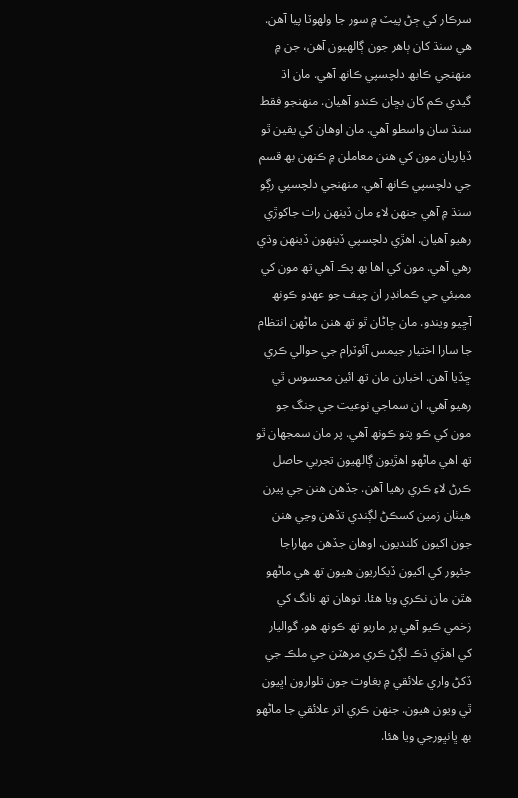سرڪار کي ڄڻ پيٽ ۾ سور جا ولھوٽا پيا آھن. ھي سنڌ کان ٻاھر جون ڳالھيون آھن، جن ۾ منھنجي ڪابھ دلچسپي ڪانھ آھي. مان اڌ گيدي ڪم کان بڇان ڪندو آھيان. منھنجو فقط سنڌ سان واسطو آھي. مان اوھان کي يقين ٿو ڏياريان مون کي ھنن معاملن ۾ ڪنھن بھ قسم جي دلچسپي ڪانھ آھي. منھنجي دلچسپي رڳو سنڌ ۾ آھي جنھن لاءِ مان ڏينھن رات جاکوڙي رھيو آھيان. اھڙي دلچسپي ڏينھون ڏينھن وڌي رھي آھي. مون کي اھا بھ پڪ آھي تھ مون کي ممبئي جي ڪمانڊر ان چيف جو عھدو ڪونھ آڇيو ويندو. مان ڄاڻان ٿو تھ ھنن ماڻھن انتظام جا سارا اختيار جيمس آئوٽرام جي حوالي ڪري ڇڏيا آھن. اخبارن مان تھ ائين محسوس ٿي رھيو آھي. ان سماجي نوعيت جي جنگ جو مون کي ڪو پتو ڪونھ آھي. پر مان سمجھان ٿو تھ اھي ماڻھو اھڙيون ڳالھيون تجربي حاصل ڪرڻ لاءِ ڪري رھيا آھن. جڏھن ھنن جي پيرن ھيٺان زمين کسڪڻ لڳندي تڏھن وڃي ھنن جون اکيون کلنديون. اوھان جڏھن مھاراجا جئپور کي اکيون ڏيکاريون ھيون تھ ھي ماڻھو ھٿن مان نڪري ويا ھئا. توھان تھ نانگ کي زخمي ڪيو آھي پر ماريو تھ ڪونھ ھو. گواليار کي اھڙي ڌڪ لڳڻ ڪري مرھٽن جي ملڪ جي ڏکڻ واري علائقي ۾ بغاوت جون تلوارون اڀيون ٿي ويون ھيون. جنھن ڪري اتر علائقي جا ماڻھو بھ ڀانڀورجي ويا ھئا.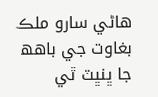ھاڻي سارو ملڪ بغاوت جي باھھ جا ڀنڀٽ ٿي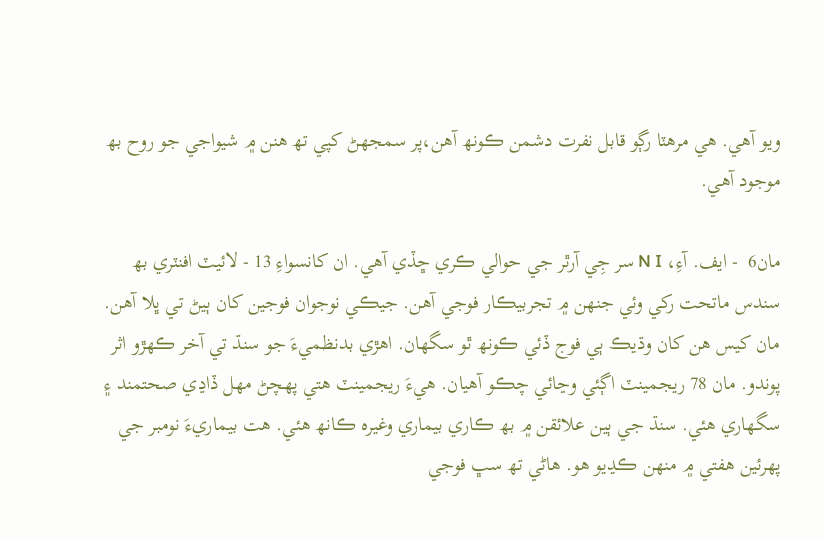ويو آھي. ھي مرھٽا رڳو قابل نفرت دشمن ڪونھ آھن،پر سمجھڻ کپي تھ ھنن ۾ شيواجي جو روح بھ موجود آھي.

مان6  - ايف. آءِ، N I سر جِي آرٿر جي حوالي ڪري ڇڏي آھي. ان کانسواءِ 13 - لائيٽ افنٽري بھ سندس ماتحت رکي وئي جنھن ۾ تجربيڪار فوجي آھن. جيڪي نوجوان فوجين کان ٻيڻ تي ڀلا آھن. مان کيس ھن کان وڌيڪ ٻي فوج ڏئي ڪونھ ٿو سگھان. اھڙي بدنظميءَ جو سنڌ تي آخر ڪھڙو اثر پوندو. مان 78 ريجمينٽ اڳئي وڃائي چڪو آھيان. ھيءَ ريجمينٽ ھتي پھچڻ مھل ڏاڍي صحتمند ۽ سگھاري ھئي. سنڌ جي ٻين علائقن ۾ بھ ڪاري بيماري وغيره ڪانھ ھئي. ھت بيماريءَ نومبر جي پھرئين ھفتي ۾ منھن ڪڍيو ھو. ھاڻي تھ سڀ فوجي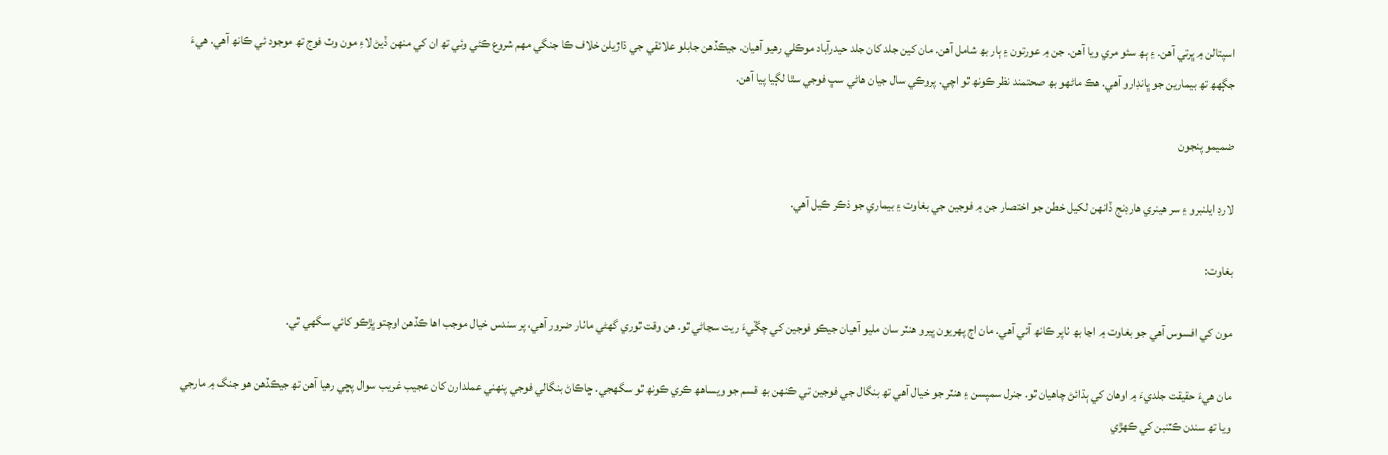اسپتالن ۾ ڀرتي آھن. ۽ ٻھ سئو مري ويا آھن. جن ۾ عورتون ۽ ٻار بھ شامل آھن. مان کين جلد کان جلد حيدرآباد موڪلي رھيو آھيان. جيڪڏھن جابلو علائقي جي ڌاڙيلن خلاف ڪا جنگي مھم شروع ڪئي وئي تھ ان کي منھن ڏيڻ لاءِ مون وٽ فوج تھ موجود ئي ڪانھ آھي. ھيءَ جڳھھ تھ بيمارين جو ڀانڊارو آھي. ھڪ ماڻھو بھ صحتمند نظر ڪونھ ٿو اچي. پروڪي سال جيان ھاڻي سڀ فوجي سٿا لڳيا پيا آھن.

ضميمو پنجون

لارڊ ايلنبرو ۽ سر ھينري ھارڊنج ڏانھن لکيل خطن جو اختصار جن ۾ فوجين جي بغاوت ۽ بيماري جو ذڪر ڪيل آھي.

بغاوت:

مون کي افسوس آھي جو بغاوت ۾ اڃا بھ ٺاپر ڪانھ آئي آھي. مان اڄ پھريون ڀيرو ھنٽر سان مليو آھيان جيڪو فوجين کي چڱيءَ ريت سڃاڻي ٿو. ھن وقت ٿوري گھڻي ماٺار ضرور آھي، پر سندس خيال موجب اھا ڪڏھن اوچتو ڀڙڪو کائي سگھي ٿي.

مان ھيءَ حقيقت جلديءَ ۾ اوھان کي ٻڌائڻ چاھيان ٿو. جنرل سمپسن ۽ ھنٽر جو خيال آھي تھ بنگال جي فوجين تي ڪنھن بھ قسم جو ويساھھ ڪري ڪونھ ٿو سگھجي. ڇاڪاڻ بنگالي فوجي پنھني عملدارن کان عجيب غريب سوال پڇي رھيا آھن تھ جيڪڏھن ھو جنگ ۾ مارجي ويا تھ سندن ڪٽنبن کي ڪھڙي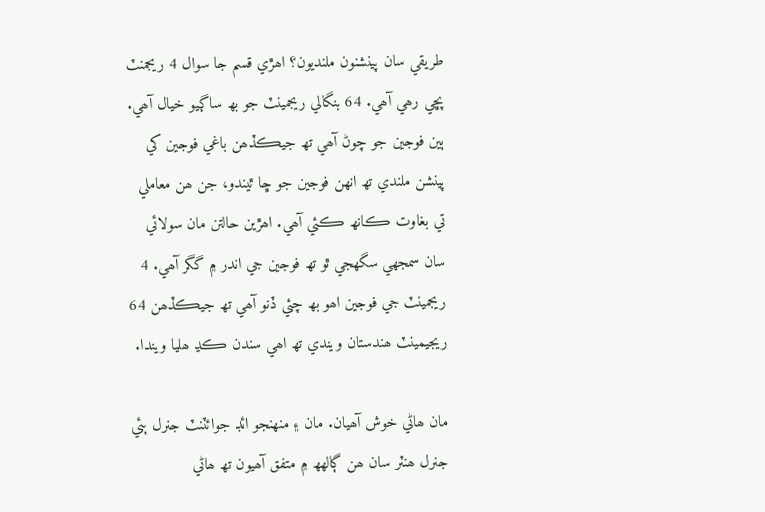طريقي سان پينشنون ملنديون؟ اھڙي قسم جا سوال 4 ريجمنٽ پڇي رھي آھي. 64 بنگالي ريجمينٽ جو بھ ساڳيو خيال آھي. ٻين فوجين جو چوڻ آھي تھ جيڪڏھن باغي فوجين کي پينشن ملندي تھ انھن فوجين جو ڇا ٿيندو، جن ھن معاملي تي بغاوت ڪانھ ڪئي آھي. اھڙين حالتن مان سولائي سان سمجھي سگھجي ٿو تھ فوجين جي اندر ۾ گگر آھي. 4 ريجمينٽ جي فوجين اھو بھ چئي ڏنو آھي تھ جيڪڏھن 64 ريجيمينٽ ھندستان ويندي تھ اھي سندن ڪڍ ھليا ويندا.

مان ھاڻي خوش آھيان. مان ۽ منھنجو ائڊ جوائٽنٽ جنرل ٻئي جنرل ھنٽر سان ھن ڳالھھ ۾ متفق آھيون تھ ھاڻي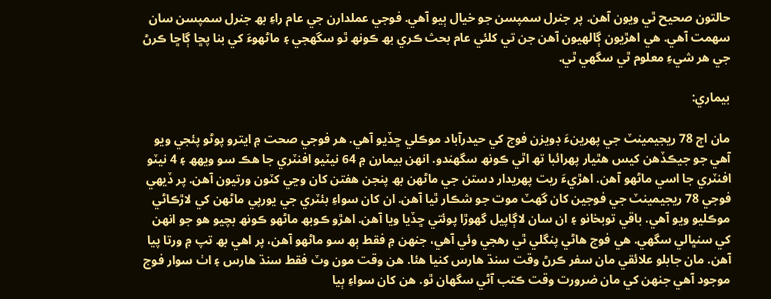حالتون صحيح ٿي ويون آھن. پر جنرل سمپسن جو خيال ٻيو آھي. فوجي عملدارن جي عام راءِ بھ جنرل سمپسن سان سھمت آھي. ھي اھڙيون ڳالھيون آھن جن تي کلئي عام بحث ڪري بھ ڪونھ ٿو سگھجي ۽ ماڻھوءَ کي بنا پڇا ڳاڇا ڪرڻ جي ھر شيءِ معلوم ٿي سگھي ٿي.

بيماري:

مان اڄ 78 ريجيمينٽ جي پھرينءَ ڊويزن فوج کي حيدرآباد موڪلي ڇڏيو آھي. ھر فوجي صحت ۾ ايترو پوڻو پئجي ويو آھي جو جيڪڏھن کيس ھٿيار پھرائبا تھ اٿي ڪونھ سگھندو. انھن بيمارن ۾ 64 نيٽيو افنٽري جا ھڪ سو ويھھ ۽ 4 نيٽو افنٽري جا اسي ماڻھو آھن. اھڙيءَ ريت پھريدار دستن جي ماڻھن بھ پنجن ھفتن کان وڃي کٽون ورتيون آھن. پر ڏيھي فوجي 78 ريجيمينٽ جي فوجين کان گھٽ موت جو شڪار ٿيا آھن. ان کان سواءِ بئٽري جي يورپي ماڻھن کي لاڙڪاڻي موڪليو ويو آھي. باقي توبخانو ۽ ان سان لاڳاپيل گھوڙا پوئتي ڇڏيا ويا آھن. اھڙو ڪوبھ ماڻھو ڪونھ بچيو ھو جو انھن کي سنڀالي سگھي. ھي فوج ھاڻي پنگلي ٿي رھجي وئي آھي، جنھن ۾ فقط ٻھ سو ماڻھو آھن، پر اھي بھ تپ ۾ ورتا پيا آھن. مان جابلو علائقي مان سفر ڪرڻ وقت سنڌ ھارس کنيا ھئا. ھن وقت مون وٽ فقط سنڌ ھارس ۽ اٺ سوار فوج موجود آھي جنھن کي مان ضرورت وقت ڪتب آڻي سگھان ٿو. ھن کان سواءِ ٻيا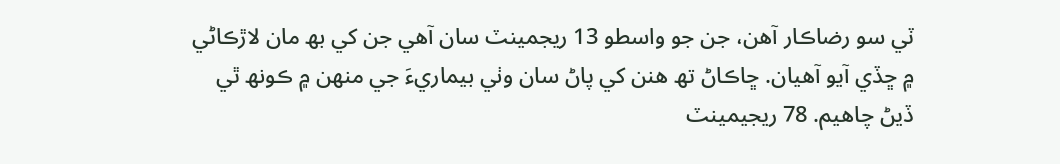ٽي سو رضاڪار آھن، جن جو واسطو 13 ريجمينٽ سان آھي جن کي بھ مان لاڙڪاڻي ۾ ڇڏي آيو آھيان. ڇاڪاڻ تھ ھنن کي پاڻ سان وٺي بيماريءَ جي منھن ۾ ڪونھ ٿي ڏيڻ چاھيم. 78 ريجيمينٽ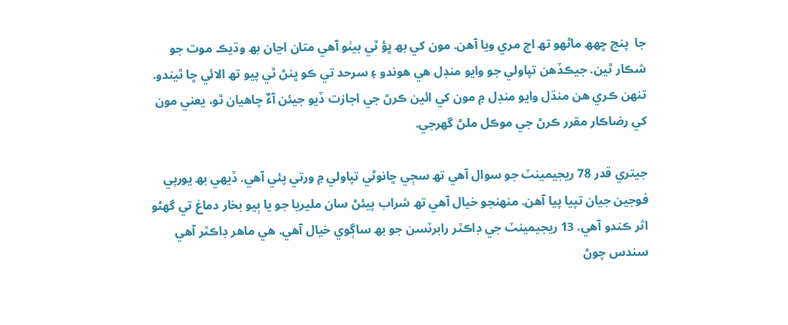جا  پنج ڇھھ ماڻھو تھ اڄ مري ويا آھن. مون کي بھ ڀؤ ٿي بيٺو آھي متان اڃان بھ وڌيڪ موت جو شڪار ٿين. جيڪڏھن تپاولي جو وايو منڊل ھي ھوندو ۽ سرحد تي ڪو ڀنڻ ٿي پيو تھ الائي ڇا ٿيندو. تنھن ڪري ھن منڌل وايو منڊل ۾ مون کي ائين ڪرڻ جي اجازت ڏيو جيئن آءٌ چاھيان ٿو، يعني مون کي رضاڪار مقرر ڪرڻ جي موڪل ملڻ گھرجي.

جيتري قدر 78 ريجيمينٽ جو سوال آھي تھ سڄي ڇانوڻي تپاولي ۾ ورتي پئي آھي. ڏيھي بھ يورپي فوجين جيان تپيا پيا آھن. منھنجو خيال آھي تھ شراب پيئڻ سان مليريا جو يا ٻيو بخار دماغ تي گھڻو اثر ڪندو آھي. 13 ريجيمينٽ جي ڊاڪٽر رابرٽسن جو بھ ساڳوي خيال آھي. ھي ماھر ڊاڪٽر آھي سندس چوڻ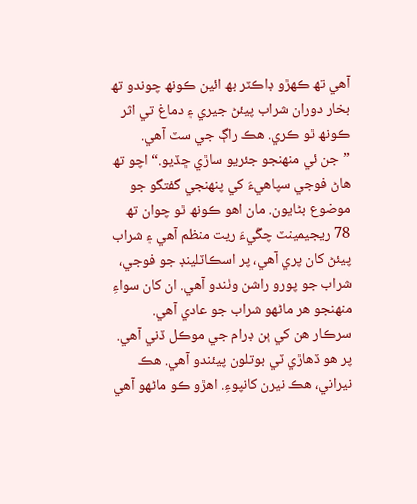آھي تھ ڪھڙو ڊاڪٽر بھ ائين ڪونھ چوندو تھ بخار دوران شراب پيئڻ جيري ۽ دماغ تي اثر ڪونھ ٿو ڪري. ھڪ راڳ جي سٽ آھي. ”جن ئي منھنجو جئريو ساڙي ڇڏيو.“ اچو تھ ھاڻ فوجي سپاھيءَ کي پنھنجي گفتگو جو موضوع بڻايون. مان اھو ڪونھ ٿو چوان تھ 78 ريجيمينٽ چڱيءَ ريت منظم آھي ۽ شراب پيئڻ کان پري آھي، پر اسڪاٽلينڊ جو فوجي، شراب جو پورو راشن وٺندو آھي. ان کان سواءِ منھنجو ھر ماڻھو شراب جو عادي آھي. سرڪار ھن کي ٻن ڊرام جي موڪل ڏني آھي. پر ھو ڏھاڙي ٽي بوتلون پيئندو آھي. ھڪ نيراني، ھڪ نيرن کانپوءِ. اھڙو ڪو ماڻھو آھي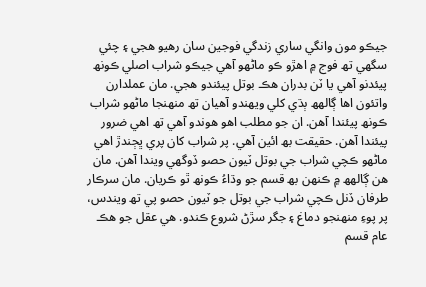جيڪو مون وانگي ساري زندگي فوجين سان رھيو ھجي ۽ چئي سگھي تھ فوج ۾ اھڙو ڪو ماڻھو آھي جيڪو شراب اصلي ڪونھ پيئدنو آھي يا ٽن بدران ھڪ بوتل پيئندو ھجي. مان عملدارن واتئون اھا ڳالھھ ٻڌي کلي ويھندو آھيان تھ منھنجا ماڻھو شراب ڪونھ پيئندا آھن. ان جو مطلب اھو ھوندو آھي تھ اھي ضرور پيئندا آھن. حقيقت بھ ائين آھي. پر شراب کان پري ڀڄندڙ اھي ماڻھو ڪچي شراب جي بوتل ٽيون حصو ڏوگھي ويندا آھن. مان ھن ڳالھھ ۾ ڪنھن بھ قسم جو وڌاءُ ڪونھ ٿو ڪريان. مان سرڪار طرفان ڏنل ڪچي شراب جي بوتل جو ٽيون حصو پي تھ ويندس، پر پوءِ منھنجو دماغ ۽ جگر سڙڻ شروع ڪندو. ھي عقل جو ھڪ عام قسم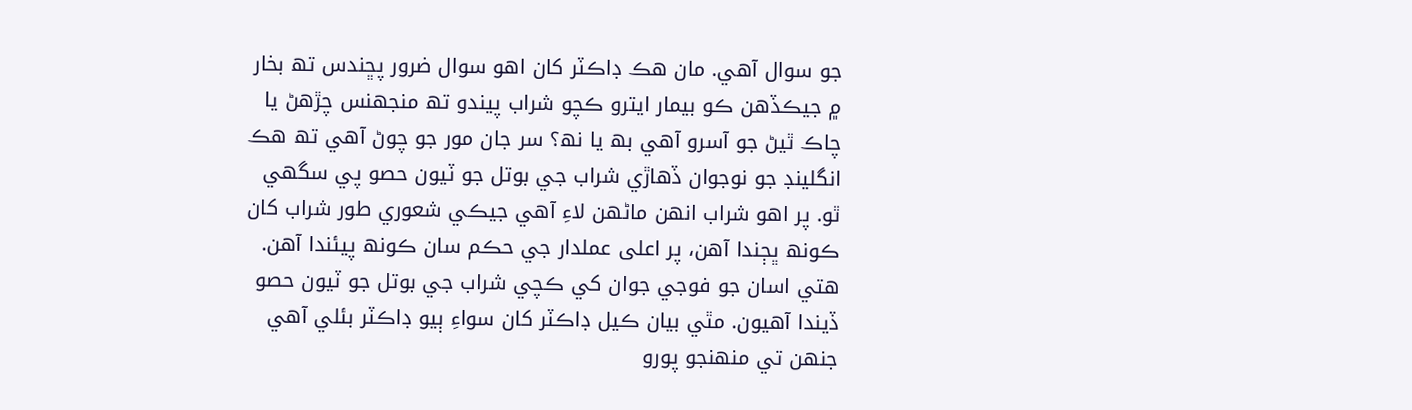جو سوال آھي. مان ھڪ ڊاڪٽر کان اھو سوال ضرور پڇندس تھ بخار ۾ جيڪڏھن ڪو بيمار ايترو ڪچو شراب پيندو تھ منجھنس چڙھڻ يا چاڪ ٿيڻ جو آسرو آھي بھ يا نھ؟ سر جان مور جو چوڻ آھي تھ ھڪ انگلينڊ جو نوجوان ڏھاڙي شراب جي بوتل جو ٽيون حصو پي سگھي ٿو. پر اھو شراب انھن ماڻھن لاءِ آھي جيڪي شعوري طور شراب کان ڪونھ ڀڄندا آھن، پر اعلى عملدار جي حڪم سان ڪونھ پيئندا آھن. ھتي اسان جو فوجي جوان کي ڪچي شراب جي بوتل جو ٽيون حصو ڏيندا آھيون. مٿي بيان ڪيل ڊاڪٽر کان سواءِ ٻيو ڊاڪٽر بئلي آھي جنھن تي منھنجو پورو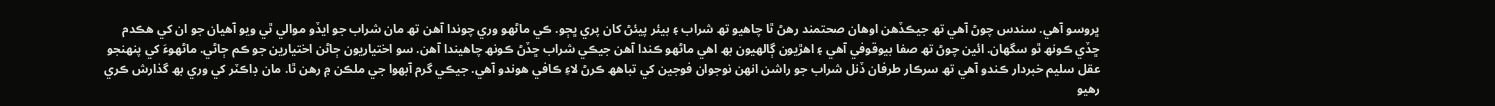ڀروسو آھي. سندس چوڻ آھي تھ جيڪڏھن اوھان صحتمند رھڻ ٿا چاھيو تھ شراب ۽ بيئر پيئڻ کان پري ڀڄو. ڪي ماڻھو وري چوندا آھن تھ مان شراب جو ايڏو موالي ٿي ويو آھيان جو ان کي ھڪدم ڇڏي ڪونھ ٿو سگھان. ائين چوڻ تھ صفا بيوقوفي آھي ۽ اھڙيون ڳالھيون بھ اھي ماڻھو ڪندا آھن جيڪي شراب ڇڏڻ ڪونھ چاھيندا آھن. سو اختياريون ڄاڻن اختيارين جو ڪم ڄاڻي. ماڻھوءَ کي پنھنجو عقل سليم خبردار ڪندو آھي تھ سرڪار طرفان ڏنل شراب جو راشن انھن نوجوان فوجين کي تباھھ ڪرڻ لاءِ ڪافي ھوندو آھي. جيڪي گرم آبھوا جي ملڪن ۾ رھن ٿا. مان ڊاڪٽر کي وري بھ گذارش ڪري رھيو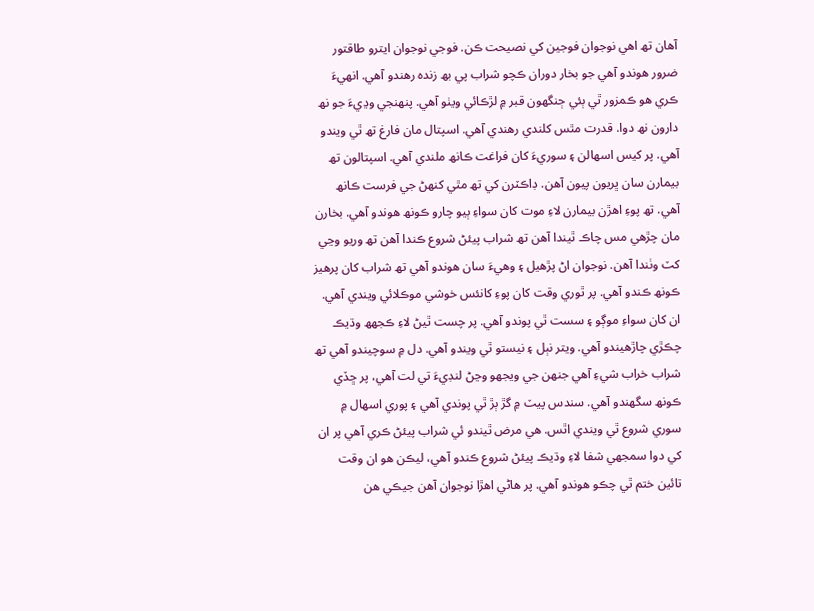آھان تھ اھي نوجوان فوجين کي نصيحت ڪن. فوجي نوجوان ايترو طاقتور ضرور ھوندو آھي جو بخار دوران ڪچو شراب پي بھ زنده رھندو آھي. انھيءَ ڪري ھو ڪمزور ٿي ٻئي ڄنگھون قبر ۾ لڙڪائي ويٺو آھي. پنھنجي وڍيءَ جو نھ دارون نھ دوا. قدرت مٿس کلندي رھندي آھي. اسپتال مان فارغ تھ ٿي ويندو آھي. پر کيس اسھالن ۽ سوريءَ کان فراغت ڪانھ ملندي آھي. اسپتالون تھ بيمارن سان ڀريون پيون آھن. ڊاڪٽرن کي تھ مٿي کنھڻ جي فرست ڪانھ آھي. تھ پوءِ اھڙن بيمارن لاءِ موت کان سواءِ ٻيو چارو ڪونھ ھوندو آھي. بخارن مان چڙھي مس چاڪ ٿيندا آھن تھ شراب پيئڻ شروع ڪندا آھن تھ وريو وڃي کٽ وٺندا آھن. نوجوان اڻ پڙھيل ۽ وھيءَ سان ھوندو آھي تھ شراب کان پرھيز ڪونھ ڪندو آھي. پر ٿوري وقت کان پوءِ کانئس خوشي موڪلائي ويندي آھي. ان کان سواءِ موڳو ۽ سست ٿي پوندو آھي. پر چست ٿيڻ لاءِ ڪجھھ وڌيڪ چڪڙي چاڙھيندو آھي. ويتر نٻل ۽ نيستو ٿي ويندو آھي. دل ۾ سوچيندو آھي تھ شراب خراب شيءِ آھي جنھن جي ويجھو وڃڻ لنڊيءَ تي لت آھي، پر ڇڏي ڪونھ سگھندو آھي. سندس پيٽ ۾ گڙ ٻڙ ٿي پوندي آھي ۽ پوري اسھال ۾ سوري شروع ٿي ويندي اٿس. ھي مرض ٿيندو ئي شراب پيئڻ ڪري آھي پر ان کي دوا سمجھي شفا لاءِ وڌيڪ پيئڻ شروع ڪندو آھي، ليڪن ھو ان وقت تائين ختم ٿي چڪو ھوندو آھي. پر ھاڻي اھڙا نوجوان آھن جيڪي ھن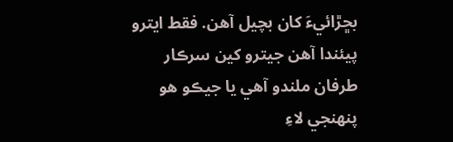بڇڙائيءَ کان بچيل آھن. فقط ايترو پيئندا آھن جيترو کين سرڪار طرفان ملندو آھي يا جيڪو ھو پنھنجي لاءِ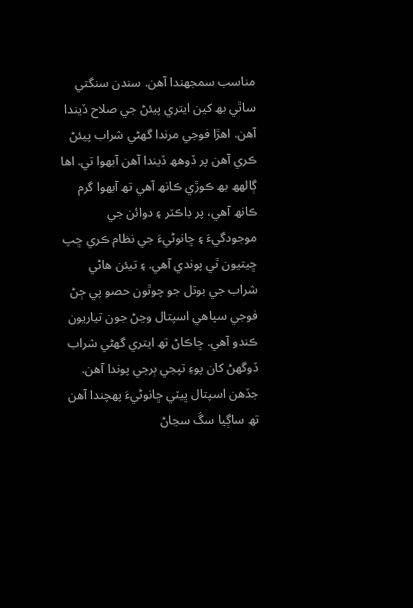مناسب سمجھندا آھن. سندن سنگتي ساٿي بھ کين ايتري پيئڻ جي صلاح ڏيندا آھن. اھڙا فوجي مرندا گھڻي شراب پيئڻ ڪري آھن پر ڏوھھ ڏيندا آھن آبھوا تي. اھا ڳالھھ بھ ڪوڙي ڪانھ آھي تھ آبھوا گرم ڪانھ آھي، پر ڊاڪٽر ۽ دوائن جي موجودگيءَ ۽ ڇانوڻيءَ جي نظام ڪري ڇپ ڇيتيون ٿي پوندي آھي. ۽ تيئن ھاڻي شراب جي بوتل جو چوٿون حصو پي ڄڻ فوجي سپاھي اسپتال وڃڻ جون تياريون ڪندو آھي. ڇاڪاڻ تھ ايتري گھڻي شراب ڏوگھڻ کان پوءِ تپجي ٻرجي پوندا آھن. جڏھن اسپتال ڀيٽي ڇانوڻيءَ پھچندا آھن تھ ساڳيا سڱ سڃاڻ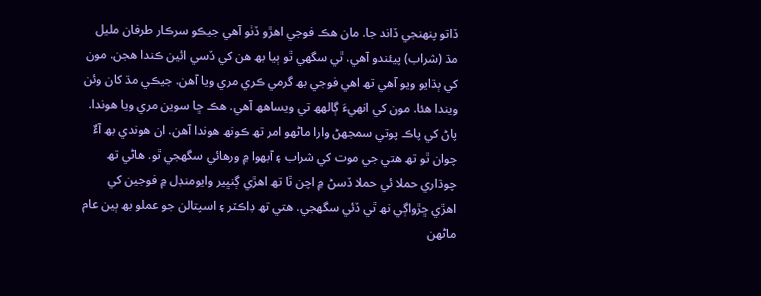ڏاتو پنھنجي ڏاند جا. مان ھڪ فوجي اھڙو ڏٺو آھي جيڪو سرڪار طرفان مليل مڌ (شراب) پيئندو آھي. ٿي سگھي ٿو ٻيا بھ ھن کي ڏسي ائين ڪندا ھجن. مون کي ٻڌايو ويو آھي تھ اھي فوجي بھ گرمي ڪري مري ويا آھن. جيڪي مڌ کان وئن ويندا ھئا. مون کي انھيءَ ڳالھھ تي ويساھھ آھي. ھڪ ڇا سوين مري ويا ھوندا. پاڻ کي پاڪ پوتي سمجھڻ وارا ماڻھو امر تھ ڪونھ ھوندا آھن. ان ھوندي بھ آءٌ چوان ٿو تھ ھتي جي موت کي شراب ۽ آبھوا ۾ ورھائي سگھجي ٿو. ھاڻي تھ چوڌاري حملا ئي حملا ڏسڻ ۾ اچن ٿا تھ اھڙي ڳنڀير وايومنڊل ۾ فوجين کي اھڙي ڇڙواڳي نھ ٿي ڏئي سگھجي. ھتي تھ ڊاڪٽر ۽ اسپتالن جو عملو بھ ٻين عام ماڻھن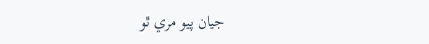جيان پيو مري ٿو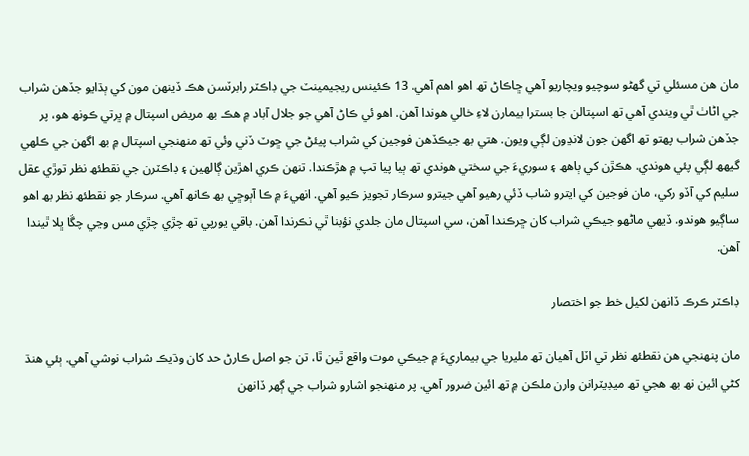مان ھن مسئلي تي گھڻو سوچيو ويچاريو آھي ڇاڪاڻ تھ اھو اھم آھي. 13 ڪئينس ريجيمينٽ جي ڊاڪٽر رابرٽسن ھڪ ڏينھن مون کي ٻڌايو جڏھن شراب جي اڻاٺ ٿي ويندي آھي تھ اسپتالن جا بسترا بيمارن لاءِ خالي ھوندا آھن. اھو ئي ڪاڻ آھي جو جلال آباد ۾ ھڪ بھ مريض اسپتال ۾ ڀرتي ڪونھ ھو، پر جڏھن شراب پھتو تھ اگھن جون لانڍون لڳي ويون. ھتي بھ جيڪڏھن فوجين کي شراب پيئڻ جي ڇوٽ ڏني وئي تھ منھنجي اسپتال ۾ بھ اگھن جي ڪلھي گيھھ لڳي پئي ھوندي. ھڪڙن کي ٻاھھ ۽ سوريءَ جي سختي ھوندي تھ ٻيا پيا تپ ۾ ھڙڪندا. تنھن ڪري اھڙين ڳالھين ۽ ڊاڪٽرن جي نقطئھ نظر توڙي عقل سليم کي آڏو رکي، مان فوجين کي ايترو شاب ڏئي رھيو آھي جيترو سرڪار تجويز ڪيو آھي. انھيءَ ۾ ڪا آٻوڇي بھ ڪانھ آھي. سرڪار جو نقطئھ نظر بھ اھو ساڳيو ھوندو. ڏيھي ماڻھو جيڪي شراب کان ڇرڪندا آھن، سي اسپتال مان جلدي نؤبنا ٿي نڪرندا آھن. باقي يورپي تھ چڙي چڙي مس وڃي چڱا ڀلا ٿيندا آھن.

ڊاڪٽر ڪرڪ ڏانھن لکيل خط جو اختصار

مان پنھنجي ھن نقطئھ نظر تي اٽل آھيان تھ مليريا جي بيماريءَ ۾ جيڪي موت واقع ٿين ٿا، تن جو اصل ڪارڻ حد کان وڌيڪ شراب نوشي آھي. ٻئي ھنڌ کڻي ائين نھ بھ ھجي تھ ميڊيٽرانن وارن ملڪن ۾ تھ ائين ضرور آھي. پر منھنجو اشارو شراب جي ڳھر ڏانھن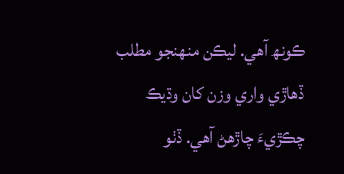ڪونھ آھي. ليڪن منھنجو مطلب ڏھاڙي واري وزن کان وڌيڪ چڪڙيءَ چاڙھڻ آھي. ڏٺو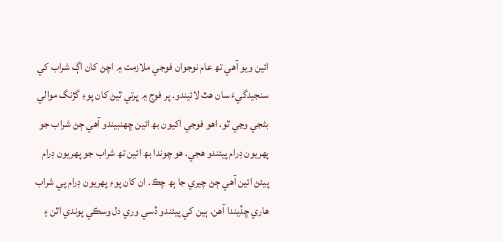ائين ويو آھي تھ عام نوجوان فوجي ملازمت ۾ اچڻ کان اڳ شراب کي سنجيدگيءَ سان ھٿ لائيندو. پر فوج ۾ ڀرتي ٿيڻ کان پوءِ گڙنگ موالي بڻجي وڃي ٿو. اھو فوجي اکيون بھ ائين ڇھنبيندو آھي ڄڻ شراب جو پھريون ڊرام پيئندو ھجي. ھو چوندا بھ ائين تھ شراب جو پھريون ڊرام پيئڻ ائين آھي ڄڻ چيري جا ٻھ چڪ. ان کان پوءِ پھريون ڊرام پي شراب ھاري ڇڏيندا آھن. ٻين کي پيئندو ڏسي وري دل وسڪي پوندي اٿن ۽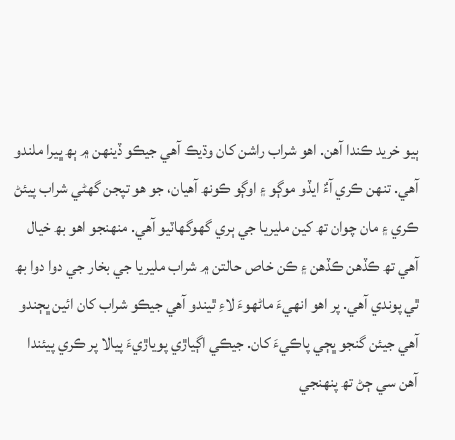ٻيو خريد ڪندا آھن. اھو شراب راشن کان وڌيڪ آھي جيڪو ڏينھن ۾ ٻھ ڀيرا ملندو آھي. تنھن ڪري آءٌ ايڏو موڳو ۽ اوڳو ڪونھ آھيان، جو ھو تپجن گھڻي شراب پيئڻ ڪري ۽ مان چوان تھ کين مليريا جي ٻري گھوگھاٽيو آھي. منھنجو اھو بھ خيال آھي تھ ڪڏھن ڪڏھن ۽ ڪن خاص حالتن ۾ شراب مليريا جي بخار جي دوا دوا بھ ٿي پوندي آھي. پر اھو انھيءَ ماڻھوءَ لاءِ ٿيندو آھي جيڪو شراب کان ائين ڀڄندو آھي جيئن گنجو ڀڄي پاڪيءَ کان. جيڪي اڳياڙي پوياڙيءَ پيالا پر ڪري پيئندا آھن سي ڄڻ تھ پنھنجي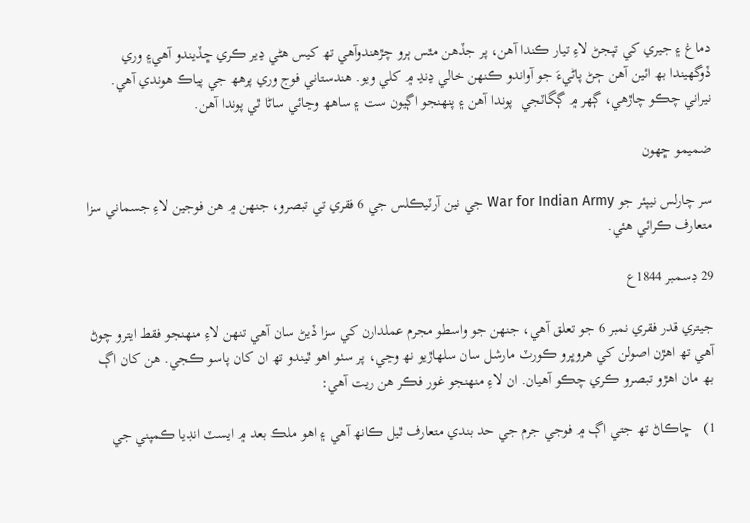دماغ ۽ جيري کي تپجڻ لاءِ تيار ڪندا آھن، پر جڏھن مٿس ٻرو چڙھندوآھي تھ کيس ھڻي ڍير ڪري ڇڏيندو آھي۽ وري ڏوگھيندا بھ ائين آھن ڄڻ پاڻيءَ جو آواندو ڪنھن خالي ڍنڍ ۾ کلي ويو. ھندستاني فوج وري پرھھ جي پياڪ ھوندي آھي. نيراني چڪو چاڙھي، ڳھر ۾ ڳگاٽجي  پوندا آھن ۽ پنھنجو اڳيون ست ۽ ساھھ وڃائي ساڻا ٿي پوندا آھن.

ضميمو ڇھون

سر چارلس نيپئر جو War for Indian Army جي نين آرٽيڪلس جي 6 فقري تي تبصرو، جنھن ۾ ھن فوجين لاءِ جسماني سزا متعارف ڪرائي ھئي.

29 ڊسمبر 1844ع

جيتري قدر فقري نمبر 6 جو تعلق آھي، جنھن جو واسطو مجرم عملدارن کي سزا ڏيڻ سان آھي تنھن لاءِ منھنجو فقط ايترو چوڻ آھي تھ اھڙن اصولن کي ھروڀرو ڪورٽ مارشل سان سلھاڙيو نھ وڃي، پر سٺو اھو ٿيندو تھ ان کان پاسو ڪجي. ھن کان اڳ بھ مان اھڙو تبصرو ڪري چڪو آھيان. ان لاءِ منھنجو غور فڪر ھن ريت آھي:

1)   ڇاڪاڻ تھ جتي اڳ ۾ فوجي جرم جي حد بندي متعارف ٿيل ڪانھ آھي ۽ اھو ملڪ بعد ۾ ايسٽ انڊيا ڪمپني جي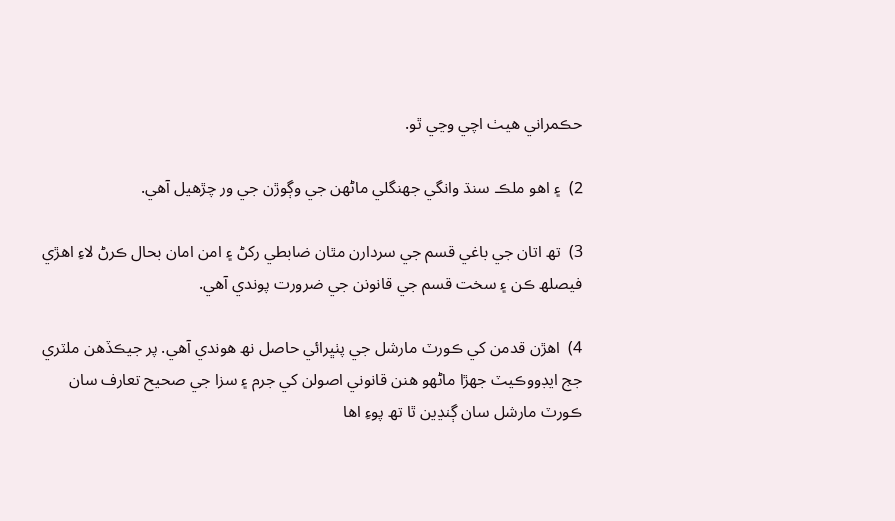حڪمراني ھيٺ اچي وڃي ٿو.

2)  ۽ اھو ملڪ سنڌ وانگي جھنگلي ماڻھن جي وڳوڙن جي ور چڙھيل آھي.

3)  تھ اتان جي باغي قسم جي سردارن مٿان ضابطي رکڻ ۽ امن امان بحال ڪرڻ لاءِ اھڙي فيصلھ ڪن ۽ سخت قسم جي قانونن جي ضرورت پوندي آھي.

4)  اھڙن قدمن کي ڪورٽ مارشل جي پٺڀرائي حاصل نھ ھوندي آھي. پر جيڪڏھن ملٽري جج ايڊووڪيٽ جھڙا ماڻھو ھنن قانوني اصولن کي جرم ۽ سزا جي صحيح تعارف سان ڪورٽ مارشل سان ڳنڍين ٿا تھ پوءِ اھا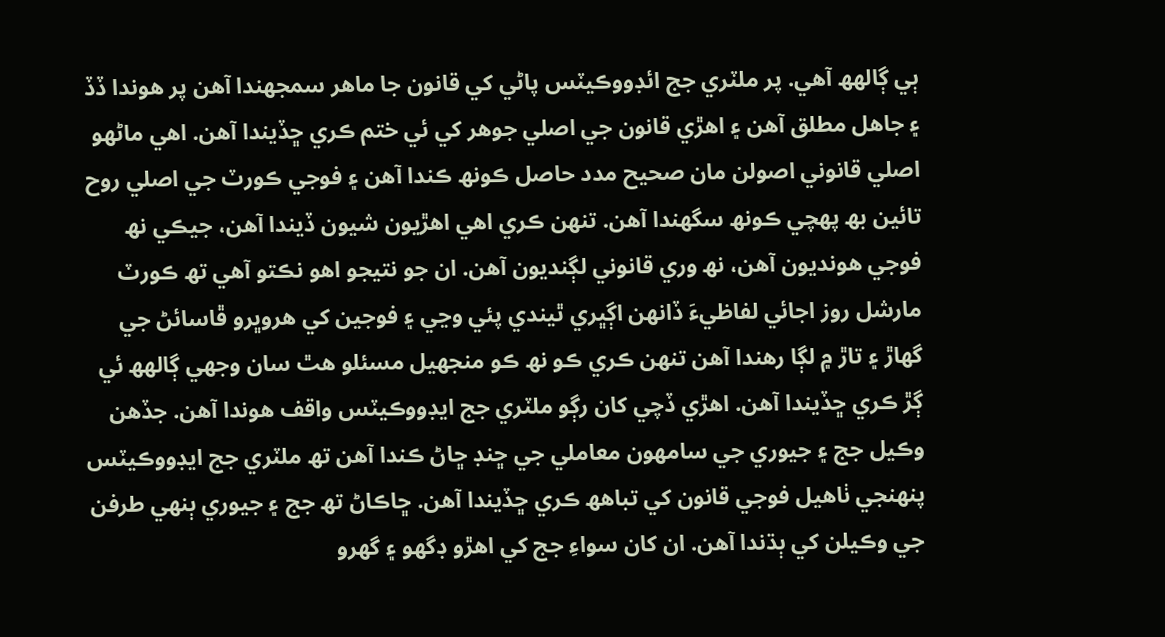ٻي ڳالھھ آھي. پر ملٽري جج ائڊووڪيٽس پاڻي کي قانون جا ماھر سمجھندا آھن پر ھوندا ڏڏ ۽ جاھل مطلق آھن ۽ اھڙي قانون جي اصلي جوھر کي ئي ختم ڪري ڇڏيندا آھن. اھي ماڻھو اصلي قانوني اصولن مان صحيح مدد حاصل ڪونھ ڪندا آھن ۽ فوجي ڪورٽ جي اصلي روح تائين بھ پھچي ڪونھ سگھندا آھن. تنھن ڪري اھي اھڙيون شيون ڏيندا آھن، جيڪي نھ فوجي ھونديون آھن، نھ وري قانوني لڳنديون آھن. ان جو نتيجو اھو نڪتو آھي تھ ڪورٽ مارشل روز اجائي لفاظيءَ ڏانھن اڳڀري ٿيندي پئي وڃي ۽ فوجين کي ھروڀرو ڦاسائڻ جي گھاڙ ۽ تاڙ ۾ لڳا رھندا آھن تنھن ڪري ڪو نھ ڪو منجھيل مسئلو ھٿ سان وجھي ڳالھھ ئي ڳڙ ڪري ڇڏيندا آھن. اھڙي ڏچي کان رڳو ملٽري جج ايڊووڪيٽس واقف ھوندا آھن. جڏھن وڪيل جج ۽ جيوري جي سامھون معاملي جي ڇنڊ ڇاڻ ڪندا آھن تھ ملٽري جج ايڊووڪيٽس پنھنجي ٺاھيل فوجي قانون کي تباھھ ڪري ڇڏيندا آھن. ڇاڪاڻ تھ جج ۽ جيوري ٻنھي طرفن جي وڪيلن کي ٻڌندا آھن. ان کان سواءِ جج کي اھڙو ڊگھو ۽ گھرو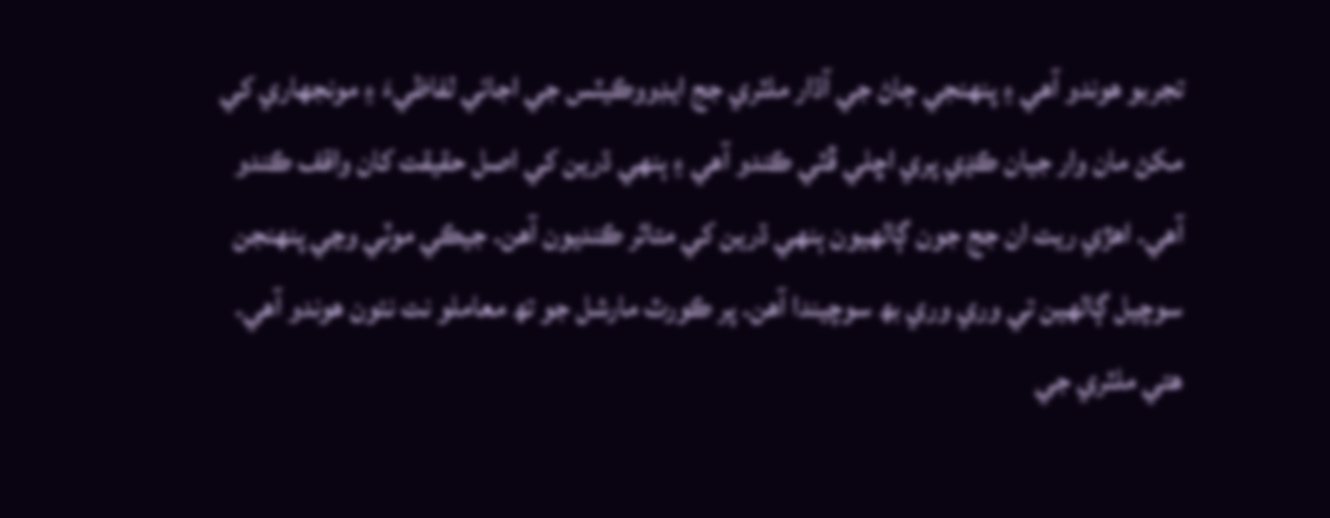تجربو ھوندو آھي ۽ پنھنجي ڄاڻ جي آڌار ملٽري جج ايڊووڪيٽس جي اجائي لفاظيءَ ۽ مونجھاري کي مکڻ مان وار جيان ڪڍي پري اڇلي ڦٽي ڪندو آھي ۽ ٻنھي ڌرين کي اصل حقيقت کان واقف ڪندو آھي. اھڙي ريت ان جج جون ڳالھيون ٻنھي ڌرين کي متاثر ڪنديون آھن. جيڪي موٽي وڃي پنھنجن سوچيل ڳالھين تي وري وري بھ سوچيندا آھن. پر ڪورٽ مارشل جو تھ معاملو نت نئون ھوندو آھي. ھتي ملٽري جي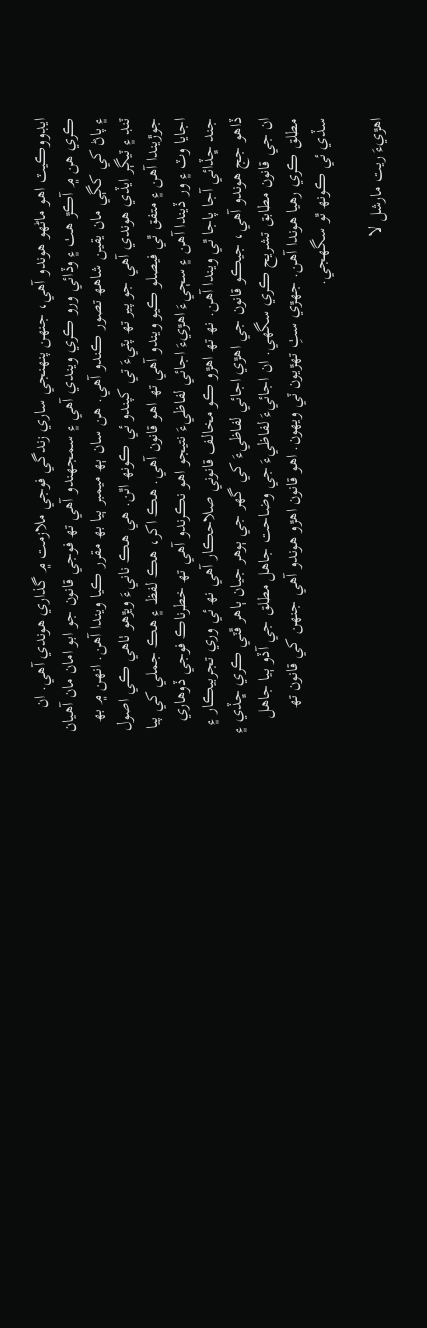ايڊووڪيٽ اھو ماڻھو ھوندو آھي، جنھن پنھنجي ساري زندگي فوجي ملازمت ۾ گذاري ھوندي آھي. ان ڪري ھن ۾ آڪڙ ھٺ ۽ وڏائي ورو ڪري ويندي آھي ۽ سمجھندو آھي تھ فوجي قانون جو ابو امان مان آھيان ۽ پاڻ کي کڳي مان يقين شاھھ تصور ڪندو آھي. ھن سان ٻھ ميمبر ٻيا بھ مقرر ڪيا ويندا آھن. انھن ۾ بھ ٽنڊ ۽ ٽيڳر ايڏي ھوندي آھي جو پير تھ پٽيءَ تي کپندو ئي ڪونھ اٿن. ھي ھڪ نانيءَ ويڙھو ٺاھي ڪي اصول جوڙيندا آھن ۽ متفق ٿي فيصلو ڪيو ويندو آھي تھ اھو قانون آھي. ھڪ اکر، ھڪ لفظ ۽ ھڪ جملي کي پيا اجايا وٽ ۽ ور ڏيندا آھن ۽ سڄيءَ اھڙيءَ اجائي لفاظيءَ نتيجو اھو نڪرندو آھي تھ خطرناڪ فوجي ڏوھاري جند ڇڏائي آجا پاجا ٿي ويندا آھن. نھ تھ اھڙو ڪو مخالف قانوني صلاحڪار آھي نھ ئي وري تجربيڪار ۽ ڏاھو جج ھوندو آھي، جيڪو قانون جي اھڙي اجائي لفاظيءَ کي گھر جي ٻوھر جيان ٻاھر ڦٽي ڪري ڇڏي ۽ ان جي قانون مطابق تشريح ڪري سگھي. ان اجائيءَ لفاظيءَ جي وضاحت جاھل مطلق جي آڏو ٻيا جاھل مطلق ڪري رھيا ھوندا آھن. جھڙي سٺِ تھڙيون ٽي ويھون. اھو قانون اھڙو ھوندو آھي جنھن کي قانون تھ سڏي ئي ڪونھ ٿو سگھجي.

اھڙيءَ ريت مارشل لا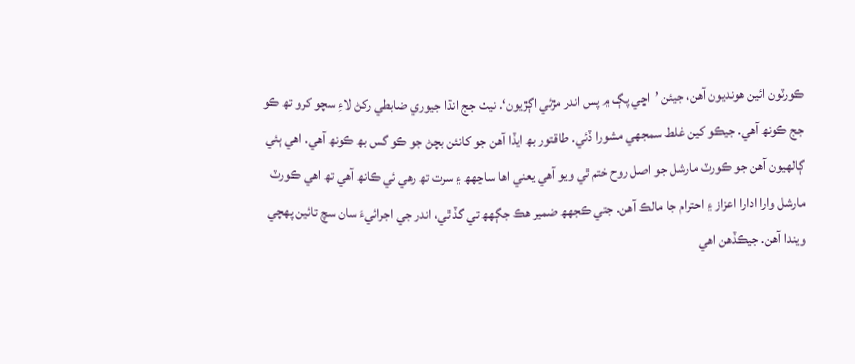ڪورٽون ائين ھونديون آھن، جيئن ’اڇي پڳ ۾ پس اندر مڙئي اڳڙيون‘. نيٺ جج انڌا جيوري ضابطي رکڻ لاءِ سچو کرو تھ ڪو جج ڪونھ آھي. جيڪو کين غلط سمجھي مشورا ڏئي. طاقتور بھ ايڏا آھن جو کانئن بچڻ جو ڪو گس بھ ڪونھ آھي. اھي ٻئي ڳالھيون آھن جو ڪورٽ مارشل جو اصل روح ختم ٿي ويو آھي يعني اھا ساڃھھ ۽ سرت تھ رھي ئي ڪانھ آھي تھ اھي ڪورٽ مارشل وارا ادارا اعزاز ۽ احترام جا مالڪ آھن. جتي ڪجھھ ضمير ھڪ جڳھھ تي گڏ ٿي، اندر جي اجرائيءَ سان سچ تائين پھچي ويندا آھن. جيڪڏھن اھي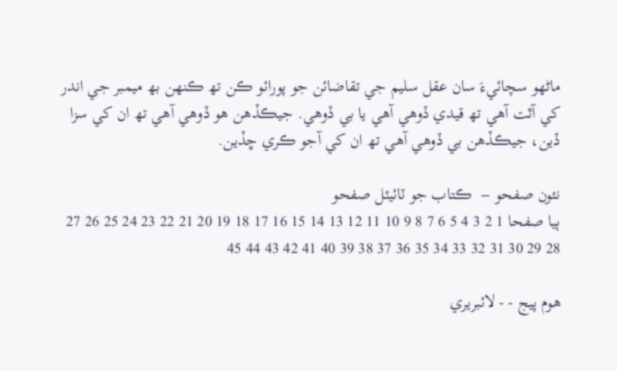ماڻھو سچائيءَ سان عقل سليم جي تقاضائن جو پورائو ڪن تھ ڪنھن بھ ميمبر جي اندر کي آٿت آھي تھ قيدي ڏوھي آھي يا بي ڏوھي. جيڪڏھن ھو ڏوھي آھي تھ ان کي سزا ڏين، جيڪڏھن بي ڏوھي آھي تھ ان کي آجو ڪري ڇڏين.

نئون صفحو --  ڪتاب جو ٽائيٽل صفحو
ٻيا صفحا 1 2 3 4 5 6 7 8 9 10 11 12 13 14 15 16 17 18 19 20 21 22 23 24 25 26 27 28 29 30 31 32 33 34 35 36 37 38 39 40 41 42 43 44 45

هوم پيج - - لائبريري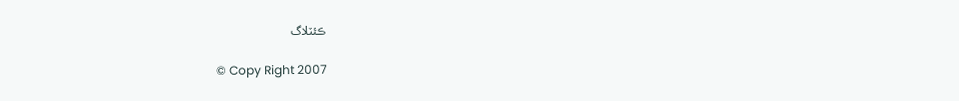ڪئٽلاگ

© Copy Right 2007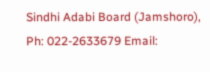Sindhi Adabi Board (Jamshoro),
Ph: 022-2633679 Email: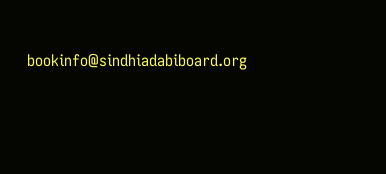bookinfo@sindhiadabiboard.org